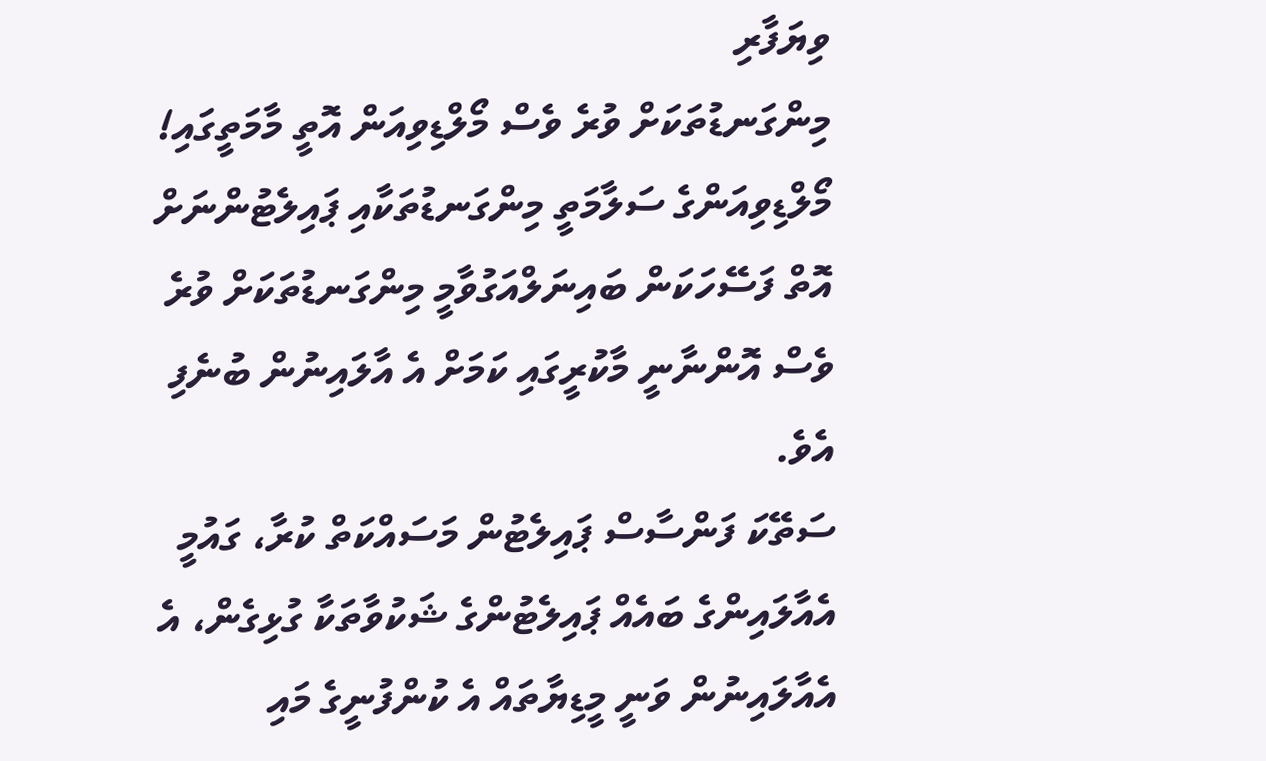ވިޔަފާރި
މިންގަނޑުތަކަށް ވުރެ ވެސް މޯލްޑިވިއަން އޮތީ މާމަތީގައި!
މޯލްޑިވިއަންގެ ސަލާމަތީ މިންގަނޑުތަކާއި ޕައިލެޓުންނަށް އޮތް ފަސޭހަކަން ބައިނަލްއަގުވާމީ މިންގަނޑުތަކަށް ވުރެ ވެސް އޮންނާނީ މާކުރީގައި ކަމަށް އެ އާލައިނުން ބުނެފި އެވެ.
ސަތޭކަ ފަންސާސް ޕައިލެޓުން މަސައްކަތް ކުރާ، ގައުމީ އެއާލައިންގެ ބައެއް ޕައިލެޓުންގެ ޝަކުވާތަކާ ގުޅިގެން، އެ އެއާލައިނުން ވަނީ މީޑިޔާތައް އެ ކުންފުނީގެ މައި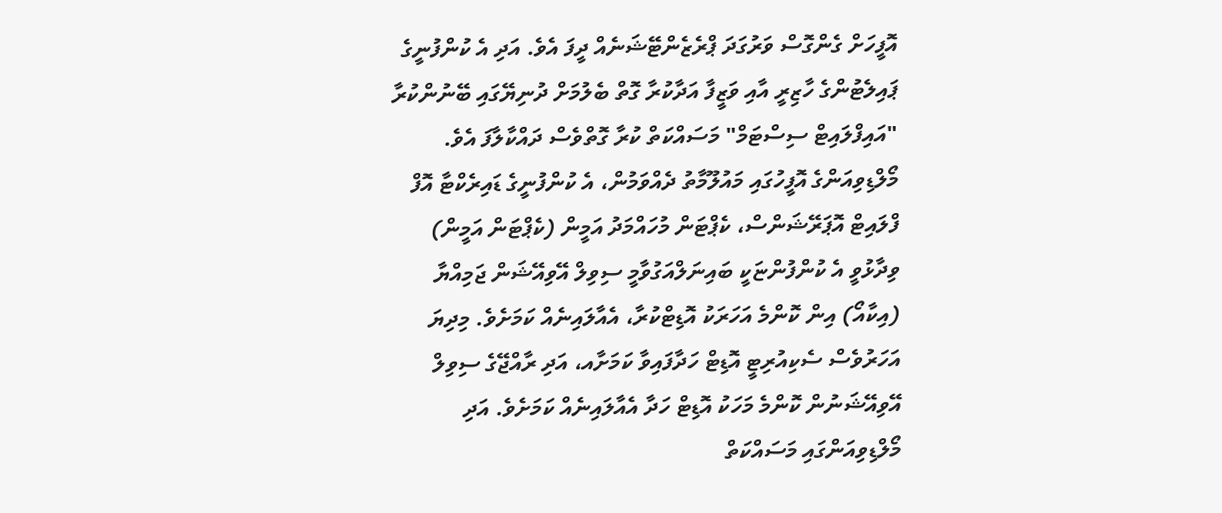އޮފީހަށް ގެންގޮސް ވަރުގަދަ ޕްރެޒެންޓޭޝަނެއް ދީފަ އެވެ. އަދި އެ ކުންފުނީގެ ޕައިލެޓުންގެ ހާޒިރީ އާއި ވަޒީފާ އަދާކުރާ ގޮތް ބެލުމަށް ދުނިޔޭގައި ބޭނުންކުރާ "އައިފްލައިޓް ސިސްޓަމް" މަސައްކަތް ކުރާ ގޮތްވެސް ދައްކާލާފަ އެވެ.
މޯލްޑިވިއަންގެ އޮފީހުގައި މައުލޫމާތު ދެއްވަމުން، އެ ކުންފުނީގެ ޑައިރެކްޓާ އޮފް ފްލައިޓް އޮޕަރޭޝަންސް، ކެޕްޓަން މުހައްމަދު އަމީން (ކެޕްޓަން އަމީން) ވިދާޅުވީ އެ ކުންފުންޏަކީ ބައިނަލްއަގުވާމީ ސިވިލް އޭވިއޭޝަން ޖަމިއްޔާ (އިކާއޯ) އިން ކޮންމެ އަހަރަކު އޮޑިޓްކުރާ، އެއާލައިނެއް ކަމަށެވެ. މިދިޔަ އަހަރުވެސް ސެކިއުރިޓީ އޮޑިޓް ހަދާފައިވާ ކަމަށާއ، އަދި ރާއްޖޭގެ ސިވިލް އޭވިއޭޝަނުން ކޮންމެ މަހަކު އޮޑިޓް ހަދާ އެއާލައިނެއް ކަމަށެވެ. އަދި މޯލްޑިވިއަންގައި މަސައްކަތް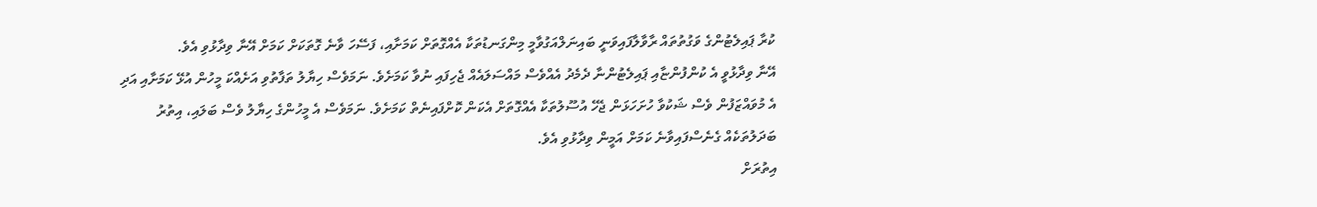ކުރާ ޕައިލެޓުންގެ ވަގުތުތައް ރާވާލާފައިވަނީ ބައިނަލްއަގުވާމީ މިންގަނޑުތަކާ އެއްގޮތަށް ކަމަށާއި، ފަސޭހަ ވާނެ ގޮތަކަށް ކަމަށް އޭނާ ވިދާޅުވި އެވެ.
އޭނާ ވިދާޅުވީ އެ ކުންފުންޏާއި ޕައިލެޓުންނާ ދެމެދު އެއްވެސް މައްސަލައެއް ޖެހިފައި ނުވާ ކަމަށެވެ. ނަމަވެސް ހިޔާލު ތަފާތުވި އަށެއްކަ މީހުން އުޅޭ ކަމަށާއި އަދި އެ މުވައްޒަފުން ވެސް ޝަކުވާ ހުށަހަޅަން ޖެހޭ އުސޫލުތަކާ އެއްގޮތަށް އެކަން ކޮށްފައިނެތް ކަމަށެވެ. ނަމަވެސް އެ މީހުންގެ ހިޔާލު ވެސް ބަލައި، އިތުރު ބަދަލުތަކެއް ގެނެސްފައިވާނެ ކަމަށް އަމީން ވިދާޅުވި އެވެ.
އިތުރަށް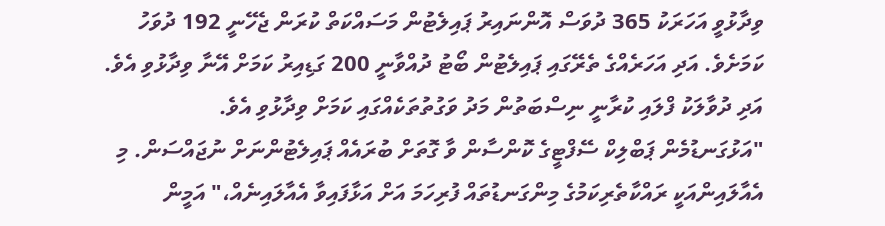ވިދާޅުވީ އަހަރަކު 365 ދުވަސް އޮންނައިރު ޕައިލެޓުން މަސައްކަތް ކުރަން ޖެހޭނީ 192 ދުވަހު ކަމަށެވެ. އަދި އަހަރެއްގެ ތެރޭގައި ޕައިލެޓުން ބޯޓު ދުއްވާނީ 200 ގަޑިއިރު ކަމަށް އޭނާ ވިދާޅުވި އެވެ. އަދި ދުވާލަކު ފްލައި ކުރާނީ ނިސްބަތުން މަދު ވަގުތުތަކެއްގައި ކަމަށް ވިދާޅުވި އެވެ.
"އަޅުގަނޑުމެން ޕަބްލިކް ސޭފްޓީގެ ކޮންސާން ވާ ގޮތަށް ބުރައެއް ޕައިލެޓުންނަށް ނުޖައްސަން. މި އެއާލައިންއަކީ ރައްކާތެރިކަމުގެ މިންގަނޑުތައް ފުރިހަމަ އަށް އަޅާފައިވާ އެއާލައިނެއް،" އަމީން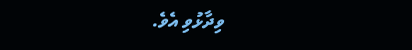ވިދާޅުވި އެވެ.